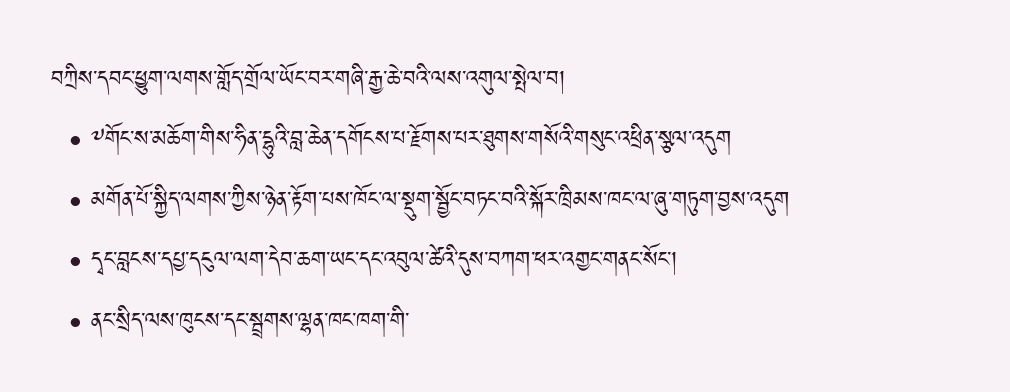བཀྲིས་དབང་ཕྱུག་ལགས་གློད་གྲོལ་ཡོང་བར་གཞི་རྒྱ་ཆེ་བའི་ལས་འགུལ་སྤེལ་བ།
  • ༸གོང་ས་མཆོག་གིས་ཧིན་དྷུའི་བླ་ཆེན་དགོངས་པ་རྗོགས་པར་ཐུགས་གསོའི་གསུང་འཕྲིན་སྩལ་འདུག
  • མགོན་པོ་སྐྱིད་ལགས་ཀྱིས་ཉེན་རྟོག་པས་ཁོང་ལ་སྡུག་སྦྱོང་བཏང་བའི་སྐོར་ཁྲིམས་ཁང་ལ་ཞུ་གཏུག་བྱས་འདུག
  • དྭང་བླངས་དཔྱ་དངུལ་ལག་དེབ་ཆག་ཡང་དང་འབུལ་ཚེའི་དུས་བཀག་ཕར་འགྱང་གནང་སོང་།
  • ནང་སྲིད་ལས་ཁུངས་དང་སྦྲགས་ལྷན་ཁང་ཁག་གི་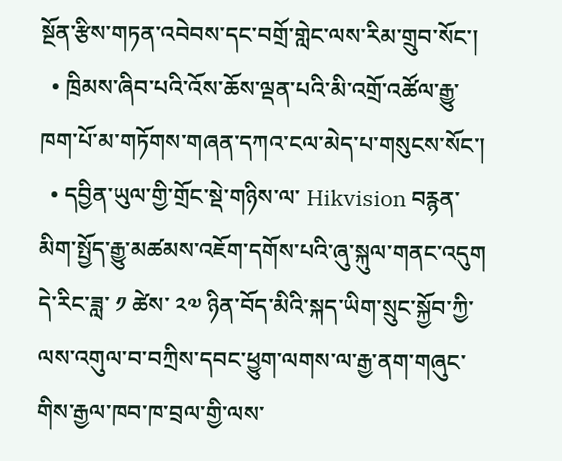སྔོན་རྩིས་གཏན་འབེབས་དང་བགྲོ་གླེང་ལས་རིམ་གྲུབ་སོང་།
  • ཁྲིམས་ཞིབ་པའི་འོས་ཆོས་ལྡན་པའི་མི་འགྲོ་འཚོལ་རྒྱུ་ཁག་པོ་མ་གཏོགས་གཞན་དཀའ་ངལ་མེད་པ་གསུངས་སོང་།
  • དབྱིན་ཡུལ་གྱི་གྲོང་སྡེ་གཉིས་ལ་ Hikvision བརྙན་མིག་སྤྱོད་རྒྱུ་མཚམས་འཇོག་དགོས་པའི་ཞུ་སྐུལ་གནང་འདུག
དེ་རིང་ཟླ་ ༡ ཚེས་ ༢༧ ཉིན་བོད་མིའི་སྐད་ཡིག་སྲུང་སྐྱོབ་ཀྱི་ལས་འགུལ་བ་བཀྲིས་དབང་ཕྱུག་ལགས་ལ་རྒྱ་ནག་གཞུང་གིས་རྒྱལ་ཁབ་ཁ་བྲལ་གྱི་ལས་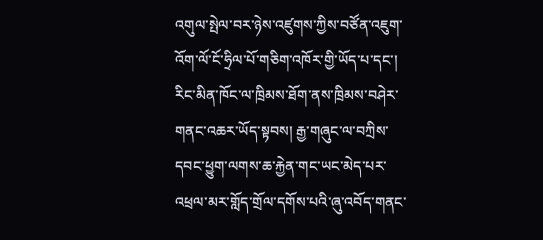འགུལ་སྤེལ་བར་ཉེས་འཛུགས་ཀྱིས་བཙོན་འཇུག་འོག་ལོ་ངོ་ཧྲིལ་པོ་གཅིག་འཁོར་གྱི་ཡོད་པ་དང་།  རིང་མིན་ཁོང་ལ་ཁྲིམས་ཐོག་ནས་ཁྲིམས་བཤེར་གནང་འཆར་ཡོད་སྟབས། རྒྱ་གཞུང་ལ་བཀྲིས་དབང་ཕྱུག་ལགས་ཆ་རྐྱེན་གང་ཡང་མེད་པར་འཕྲལ་མར་གློད་གྲོལ་དགོས་པའི་ཞུ་འབོད་གནང་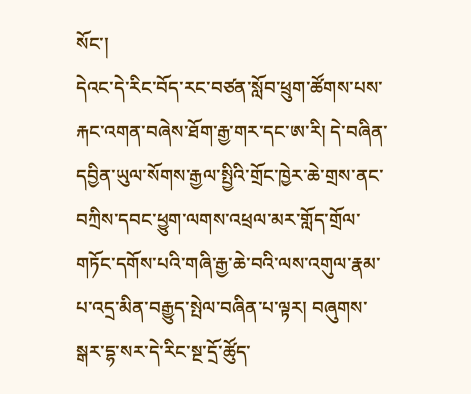སོང་།
དེའང་དེ་རིང་བོད་རང་བཙན་སློབ་ཕྲུག་ཚོགས་པས་རྐང་འགན་བཞེས་ཐོག་རྒྱ་གར་དང་ཨ་རི། དེ་བཞིན་དབྱིན་ཡུལ་སོགས་རྒྱལ་སྤྱིའི་གྲོང་ཁྱེར་ཆེ་གྲས་ནང་བཀྲིས་དབང་ཕྱུག་ལགས་འཕྲལ་མར་གློད་གྲོལ་གཏོང་དགོས་པའི་གཞི་རྒྱ་ཆེ་བའི་ལས་འགུལ་རྣམ་པ་འདྲ་མིན་བརྒྱུད་སྤེལ་བཞིན་པ་ལྟར། བཞུགས་སྒར་དྷ་སར་དེ་རིང་སྔ་དྲོ་ཚོུད་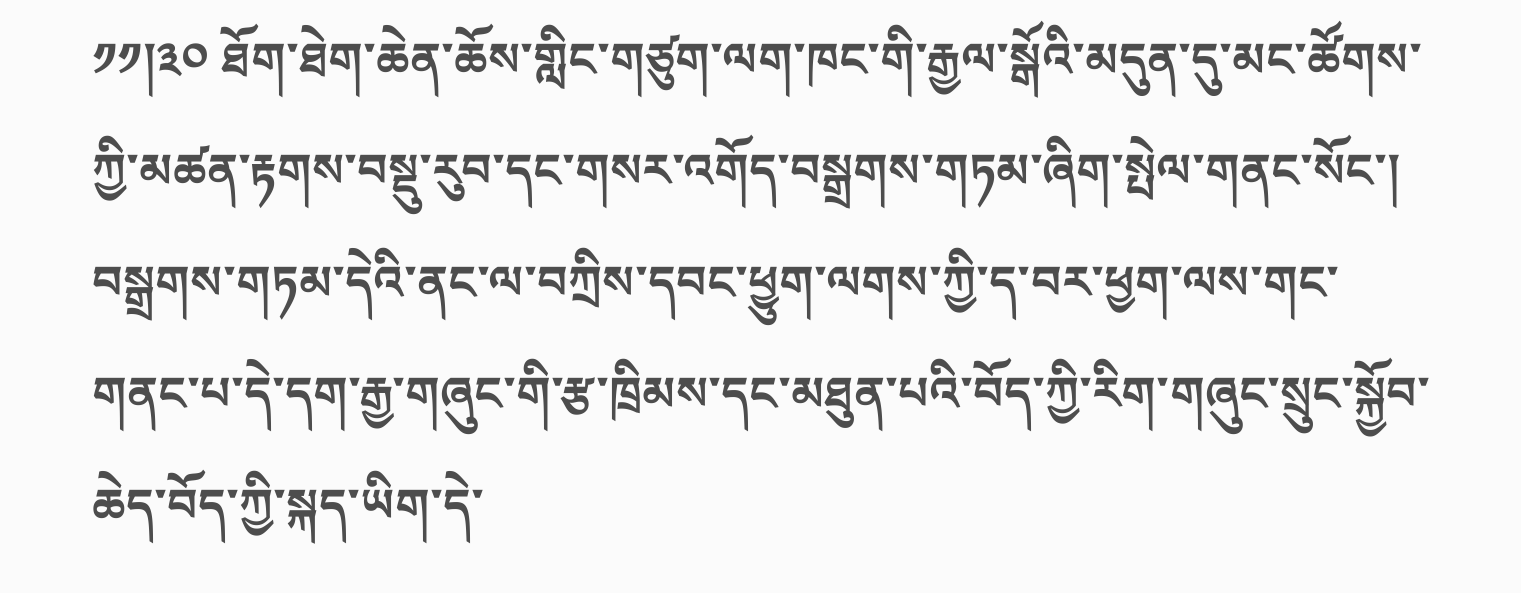༡༡།༣༠ ཐོག་ཐེག་ཆེན་ཆོས་གླིང་གཙུག་ལག་ཁང་གི་རྒྱལ་སྒོའི་མདུན་དུ་མང་ཚོགས་ཀྱི་མཚན་རྟགས་བསྡུ་རུབ་དང་གསར་འགོད་བསྒྲགས་གཏམ་ཞིག་སྤེལ་གནང་སོང་། བསྒྲགས་གཏམ་དེའི་ནང་ལ་བཀྲིས་དབང་ཕྱུག་ལགས་ཀྱི་ད་བར་ཕྱག་ལས་གང་གནང་པ་དེ་དག་རྒྱ་གཞུང་གི་རྩ་ཁྲིམས་དང་མཐུན་པའི་བོད་ཀྱི་རིག་གཞུང་སྲུང་སྐྱོབ་ཆེད་བོད་ཀྱི་སྐད་ཡིག་དེ་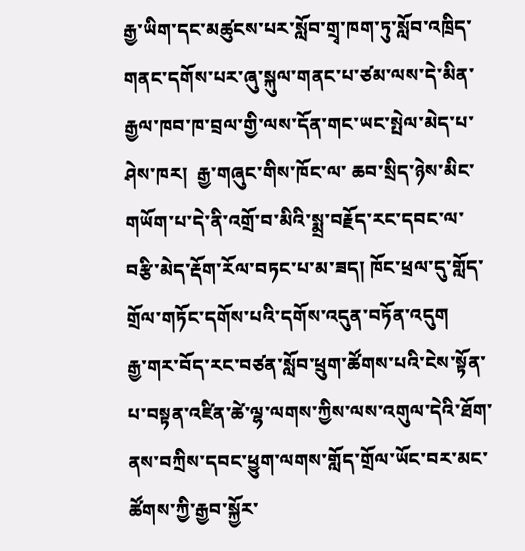རྒྱ་ཡིག་དང་མཚུངས་པར་སློབ་གྲྭ་ཁག་ཏུ་སློབ་འཁྲིད་གནང་དགོས་པར་ཞུ་སྐུལ་གནང་པ་ཙམ་ལས་དེ་མིན་རྒྱལ་ཁབ་ཁ་བྲལ་གྱི་ལས་དོན་གང་ཡང་སྤེལ་མེད་པ་ཤེས་ཁར།  རྒྱ་གཞུང་གིས་ཁོང་ལ་ ཆབ་སྲིད་ཉེས་མིང་གཡོག་པ་དེ་ནི་འགྲོ་བ་མིའི་སྨྲ་བརྗོད་རང་དབང་ལ་བརྩི་མེད་རྡོག་རོལ་བཏང་པ་མ་ཟད། ཁོང་ཕྲལ་དུ་གློད་གྲོལ་གཏོང་དགོས་པའི་དགོས་འདུན་བཏོན་འདུག
རྒྱ་གར་བོད་རང་བཙན་སློབ་ཕྲུག་ཚོགས་པའི་ངེས་སྟོན་པ་བསྟན་འཛིན་ཚེ་ལྷ་ལགས་ཀྱིས་ལས་འགུལ་དེའི་ཐོག་ནས་བཀྲིས་དབང་ཕྱུག་ལགས་གློད་གྲོལ་ཡོང་བར་མང་ཚོགས་ཀྱི་རྒྱབ་སྐྱོར་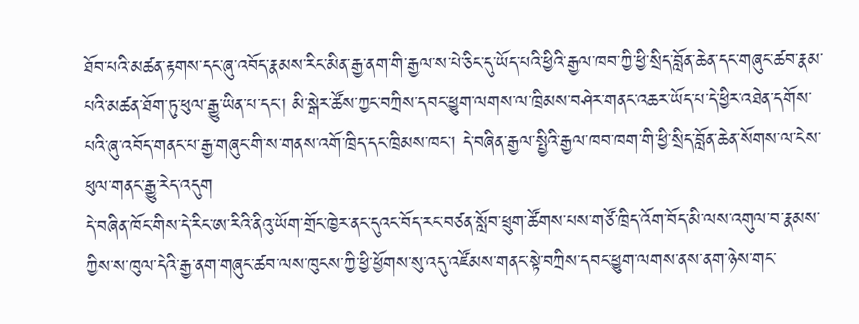ཐོབ་པའི་མཚན་རྟགས་དང་ཞུ་འབོད་རྣམས་རིང་མིན་རྒྱ་ནག་གི་རྒྱལ་ས་པེ་ཅིང་དུ་ཡོད་པའི་ཕྱིའི་རྒྱལ་ཁབ་ཀྱི་ཕྱི་སྲིད་བློན་ཆེན་དང་གཞུང་ཚབ་རྣམ་པའི་མཚན་ཐོག་ཏུ་ཕུལ་རྒྱུ་ཡིན་པ་དང་། མི་སྒེར་ཚོས་ཀྱང་བཀྲིས་དབང་ཕྱུག་ལགས་ལ་ཁྲིམས་བཤེར་གནང་འཆར་ཡོད་པ་དེ་ཕྱིར་འཐེན་དགོས་པའི་ཞུ་འབོད་གནང་པ་རྒྱ་གཞུང་གི་ས་གནས་འགོ་ཁྲིད་དང་ཁྲིམས་ཁང་། དེ་བཞིན་རྒྱལ་སྤྱིའི་རྒྱལ་ཁབ་ཁག་གི་ཕྱི་སྲིད་བློན་ཆེན་སོགས་ལ་ངེས་ཕུལ་གནང་རྒྱུ་རེད་འདུག
དེ་བཞིན་ཁོང་གིས་དེ་རིང་ཨ་རིའི་ནིའུ་ཡོག་གྲོང་ཁྱེར་ནང་དུའང་བོད་རང་བཙན་སློབ་ཕྲུག་ཚོགས་པས་གཙོ་ཁྲིད་འོག་བོད་མི་ལས་འགུལ་བ་རྣམས་ཀྱིས་ས་ཁུལ་དེའི་རྒྱ་ནག་གཞུང་ཚབ་ལས་ཁུངས་ཀྱི་ཕྱི་ཕྱོགས་སུ་འདུ་འཛོམས་གནང་སྟེ་བཀྲིས་དབང་ཕྱུག་ལགས་ནས་ནག་ཉེས་གང་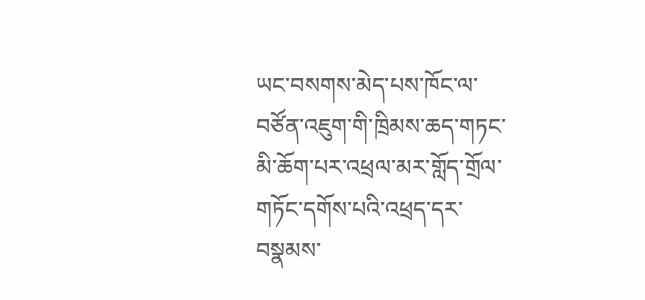ཡང་བསགས་མེད་པས་ཁོང་ལ་བཙོན་འཇུག་གི་ཁྲིམས་ཆད་གཏང་མི་ཆོག་པར་འཕྲལ་མར་གློད་གྲོལ་གཏོང་དགོས་པའི་འཕྲད་དར་བསྣམས་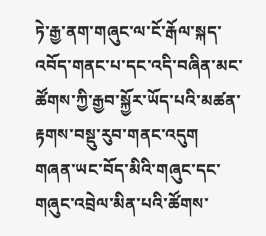ཏེ་རྒྱ་ནག་གཞུང་ལ་ངོ་རྒོལ་སྐད་འབོད་གནང་པ་དང་འདི་བཞིན་མང་ཚོགས་ཀྱི་རྒྱབ་སྐྱོར་ཡོད་པའི་མཚན་རྟགས་བསྡུ་རུབ་གནང་འདུག
གཞན་ཡང་བོད་མིའི་གཞུང་དང་གཞུང་འབྲེལ་མིན་པའི་ཚོགས་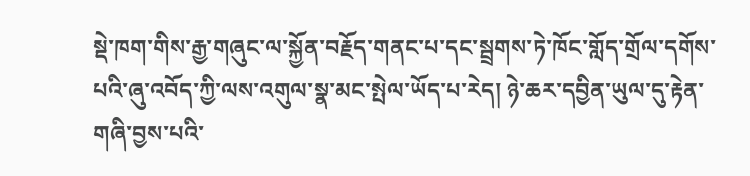སྡེ་ཁག་གིས་རྒྱ་གཞུང་ལ་སྐྱོན་བརྗོད་གནང་པ་དང་སྦྲགས་ཏེ་ཁོང་གློད་གྲོལ་དགོས་པའི་ཞུ་འབོད་ཀྱི་ལས་འགུལ་སྣ་མང་སྤེལ་ཡོད་པ་རེད། ཉེ་ཆར་དབྱིན་ཡུལ་དུ་རྟེན་གཞི་བྱས་པའི་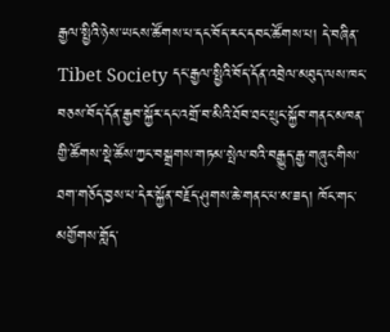རྒྱལ་སྤྱིའི་ཉེས་ཡངས་ཚོགས་པ་དང་བོད་རང་དབང་ཚོགས་པ། དེ་བཞིན་ Tibet Society དང་རྒྱལ་སྤྱིའི་བོད་དོན་འབྲེལ་མཐུད་ལས་ཁང་བཅས་བོད་དོན་རྒྱབ་སྐྱོར་དང་འགྲོ་བ་མིའི་ཐོབ་ཐང་སྲུང་སྐྱོབ་གནང་མཁན་གྱི་ཚོགས་སྡེ་ཚོས་ཀྱང་བསྒྲགས་གཏམ་སྤེལ་བའི་བརྒྱུད་རྒྱ་གཞུང་གིས་ཐག་གཅོད་བྱས་པ་དེར་སྐྱོན་བརྗོད་ཤུགས་ཆེ་གནང་པ་མ་ཟད། ཁོང་གང་མགྱོགས་གློད་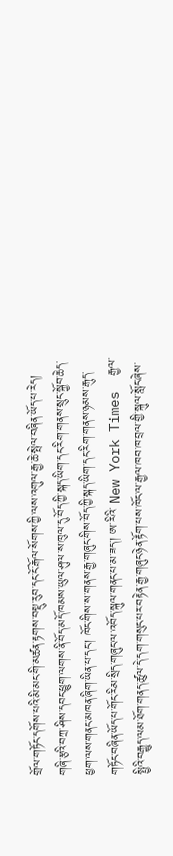གྲོལ་གཏོང་དགོས་པའི་མི་མང་གི་མཚན་རྟགས་བསྡུ་རུབ་དང་ངོ་རྒོལ་སོགས་ཀྱི་ལས་འགུལ་རྒྱ་ཆེ་སྤེལ་བཞིན་ཡོད་པ་རེད།
གཞི་རྩའི་བཀྲ་ཤིས་དབང་ཕྱུག་ལགས་ནི་བོད་མདོ་ཁམས་ཡུལ་ཤུལ་ས་ཁུལ་དུ་བོད་ཀྱི་སྐད་ཡིག་དང་རིག་གནས་སྲུང་སྐྱོབ་ཆེད་ཕྱག་ལས་གནང་མཁན་ཞིག་ཡིན་པ་དང་། ཁོང་གིས་ས་གནས་རྒྱ་གཞུང་གིས་བོད་ཀྱི་སྐད་ཡིག་དང་རིག་གནས་ཉམས་རྒུད་གཏོང་བཞིན་ཡོད་པ་གོང་རིམ་སྲིད་གཞུང་ལ་འབོད་སྐུལ་གནང་པ་མ་ཟད་། ཨ་རིའི་ New York Times  རྒྱལ་སྤྱིའི་བརྒྱུད་ལམ་ཐོག་གནད་ཚུལ་དེ་དག་གསུང་པར་བརྟེན་རྒྱ་གཞུང་ཉེན་རྟོག་པས་ཁོང་ལ་རྒྱལ་ཁབ་ཁ་བྲལ་གྱི་སྐུལ་སློང་ཞེས་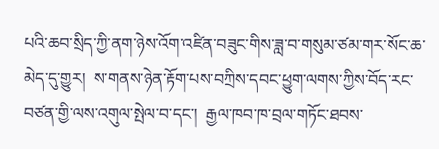པའི་ཆབ་སྲིད་ཀྱི་ནག་ཉེས་འོག་འཛིན་བཟུང་གིས་ཟླ་བ་གསུམ་ཙམ་གར་སོང་ཆ་མེད་དུ་གྱུར།  ས་གནས་ཉེན་རྟོག་པས་བཀྲིས་དབང་ཕྱུག་ལགས་ཀྱིས་བོད་རང་བཙན་གྱི་ལས་འགུལ་སྤེལ་བ་དང་།  རྒྱལ་ཁབ་ཁ་བྲལ་གཏོང་ཐབས་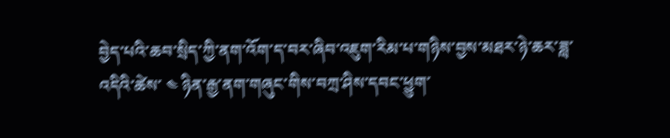བྱེད་པའི་ཆབ་སྲིད་ཀྱི་ནག་འོག་ད་བར་ཞིབ་འཇུག་རིམ་པ་གཉིས་བྱས་མཐར་ཉེ་ཆར་ཟླ་འདིའི་ཚེས་ ༤ ཉིན་རྒྱ་ནག་གཞུང་གིས་བཀྲ་ཤིས་དབང་ཕྱུག་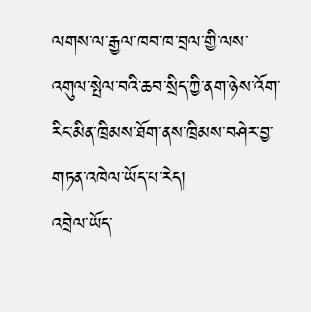ལགས་ལ་རྒྱལ་ཁབ་ཁ་བྲལ་གྱི་ལས་འགུལ་སྤེལ་བའི་ཆབ་སྲིད་ཀྱི་ནག་ཉེས་འོག་རིང་མིན་ཁྲིམས་ཐོག་ནས་ཁྲིམས་བཤེར་བྱ་གཏན་འཁེལ་ཡོད་པ་རེད།
འབྲེལ་ཡོད་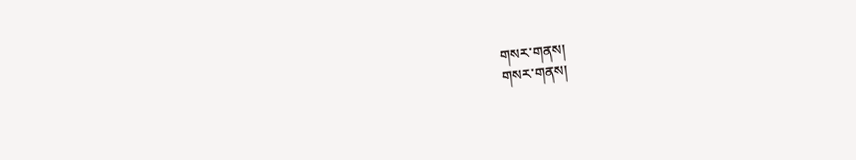གསར་གནས།
གསར་གནས།